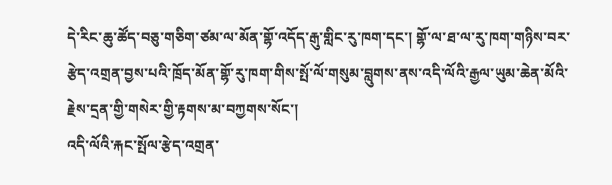དེ་རིང་ཆུ་ཚོད་བཅུ་གཅིག་ཙམ་ལ་མོན་གྷོ་འདོད་རྒུ་གླིང་རུ་ཁག་དང་། གྷོ་ལ་ཐ་ལ་རུ་ཁག་གཉིས་བར་རྩེད་འགྲན་བྱས་པའི་ཁྲོད་མོན་གྷོ་རུ་ཁག་གིས་སྤོ་ལོ་གསུམ་བླུགས་ནས་འདི་ལོའི་རྒྱལ་ཡུམ་ཆེན་མོའི་རྗེས་དྲན་གྱི་གསེར་གྱི་རྟགས་མ་བཀྱགས་སོང་།
འདི་ལོའི་རྐང་སྤོལ་རྩེད་འགྲན་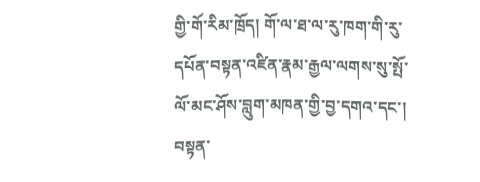གྱི་གོ་རིམ་ཁྲོད། གོ་ལ་ཐ་ལ་རུ་ཁག་གི་རུ་དཔོན་བསྟན་འཛིན་རྣམ་རྒྱལ་ལགས་སུ་སྤོ་ལོ་མང་ཤོས་བླུག་མཁན་གྱི་བྱ་དགའ་དང་། བསྟན་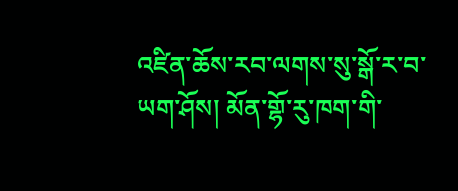འཛིན་ཆོས་རབ་ལགས་སུ་སྒོ་ར་བ་ཡག་ཤོས། མོན་གྷོ་རུ་ཁག་གི་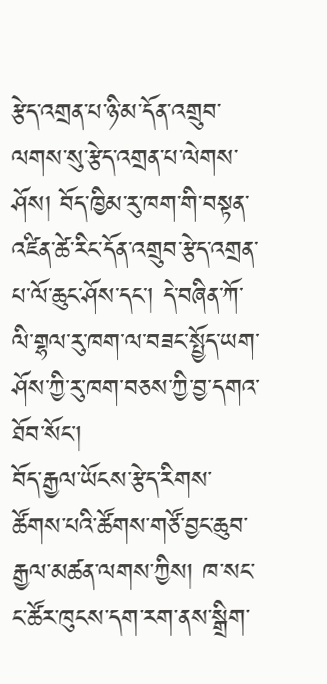རྩེད་འགྲན་པ་ཉི་མ་དོན་འགྲུབ་ལགས་སུ་རྩེད་འགྲན་པ་ལེགས་ཤོས། བོད་ཁྱིམ་རུ་ཁག་གི་བསྟན་འཛིན་ཚེ་རིང་དོན་འགྲུབ་རྩེད་འགྲན་པ་ལོ་ཆུང་ཤོས་དང་། དེ་བཞིན་ཀོ་ལི་གྷལ་རུ་ཁག་ལ་བཟང་སྤྱོད་ཡག་ཤོས་ཀྱི་རུ་ཁག་བཅས་ཀྱི་བྱ་དགའ་ཐོབ་སོང་།
བོད་རྒྱལ་ཡོངས་རྩེད་རིགས་ཚོགས་པའི་ཚོགས་གཙོ་བྱང་ཆུབ་རྒྱལ་མཚན་ལགས་ཀྱིས། ཁ་སང་ང་ཚོར་ཁུངས་དག་རག་ནས་སྒྲིག་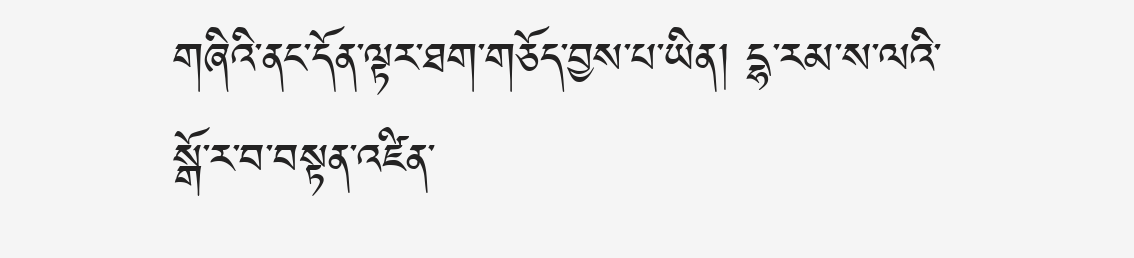གཞིའི་ནང་དོན་ལྟར་ཐག་གཅོད་བྱས་པ་ཡིན། དྷ་རམ་ས་ལའི་སྒོ་ར་བ་བསྟན་འཛིན་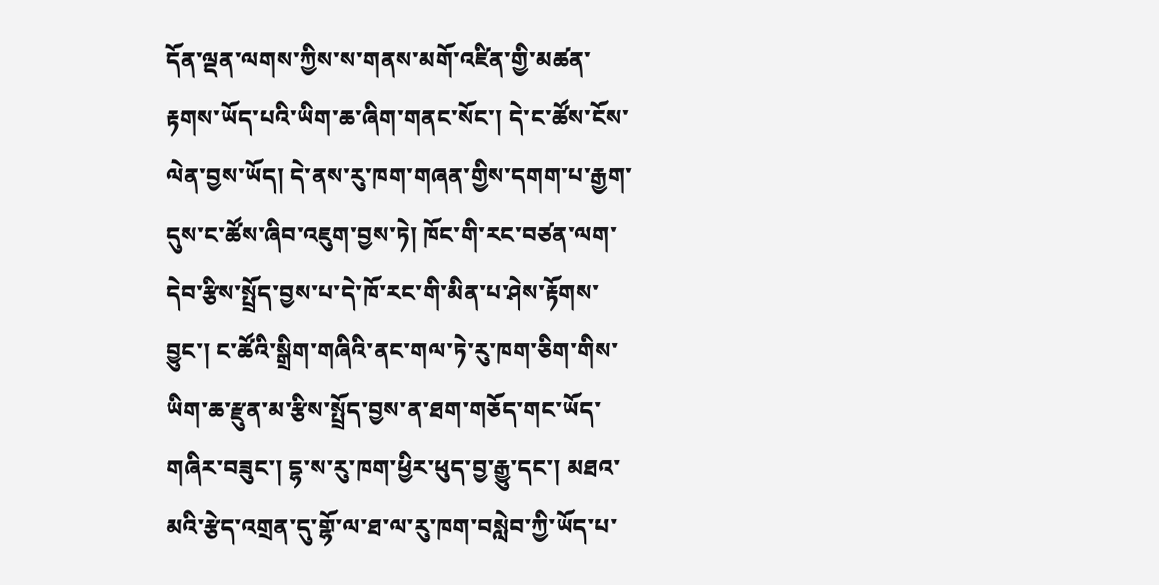དོན་ལྡན་ལགས་ཀྱིས་ས་གནས་མགོ་འཛིན་གྱི་མཚན་རྟགས་ཡོད་པའི་ཡིག་ཆ་ཞིག་གནང་སོང་། དེ་ང་ཚོས་ངོས་ལེན་བྱས་ཡོད། དེ་ནས་རུ་ཁག་གཞན་གྱིས་དགག་པ་རྒྱག་དུས་ང་ཚོས་ཞིབ་འཇུག་བྱས་ཏེ། ཁོང་གི་རང་བཙན་ལག་དེབ་རྩིས་སྤྲོད་བྱས་པ་དེ་ཁོ་རང་གི་མིན་པ་ཤེས་རྟོགས་བྱུང་། ང་ཚོའི་སྒྲིག་གཞིའི་ནང་གལ་ཏེ་རུ་ཁག་ཅིག་གིས་ཡིག་ཆ་རྫུན་མ་རྩིས་སྤྲོད་བྱས་ན་ཐག་གཅོད་གང་ཡོད་གཞིར་བཟུང་། དྷ་ས་རུ་ཁག་ཕྱིར་ཕུད་བྱ་རྒྱུ་དང་། མཐའ་མའི་རྩེད་འགྲན་དུ་གྷོ་ལ་ཐ་ལ་རུ་ཁག་བསླེབ་ཀྱི་ཡོད་པ་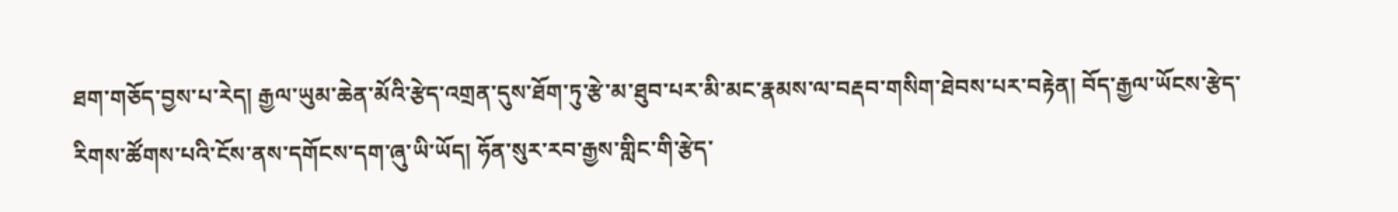ཐག་གཅོད་བྱས་པ་རེད། རྒྱལ་ཡུམ་ཆེན་མོའི་རྩེད་འགྲན་དུས་ཐོག་ཏུ་རྩེ་མ་ཐུབ་པར་མི་མང་རྣམས་ལ་བརྡབ་གསིག་ཐེབས་པར་བརྟེན། བོད་རྒྱལ་ཡོངས་རྩེད་རིགས་ཚོགས་པའི་ངོས་ནས་དགོངས་དག་ཞུ་ཡི་ཡོད། ཧོན་སུར་རབ་རྒྱས་གླིང་གི་རྩེད་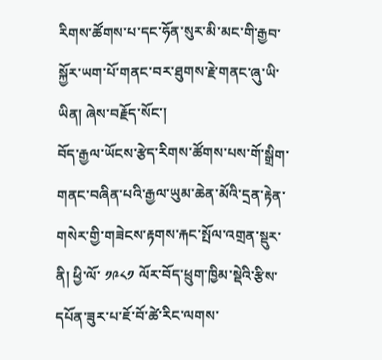རིགས་ཚོགས་པ་དང་ཧོན་སུར་མི་མང་གི་རྒྱབ་སྐྱོར་ཡག་པོ་གནང་བར་ཐུགས་རྗེ་གནང་ཞུ་ཡི་ཡིན། ཞེས་བརྗོད་སོང་།
བོད་རྒྱལ་ཡོངས་རྩེད་རིགས་ཚོགས་པས་གོ་སྒྲིག་གནང་བཞིན་པའི་རྒྱལ་ཡུམ་ཆེན་མོའི་དྲན་རྟེན་གསེར་གྱི་གཟེངས་རྟགས་རྐང་སྤོལ་འགྲན་སྡུར་ནི། ཕྱི་ལོ་ ༡༩༨༡ ལོར་བོད་ཕྲུག་ཁྱིམ་སྡེའི་རྩིས་དཔོན་ཟུར་པ་ཇོ་བོ་ཚེ་རིང་ལགས་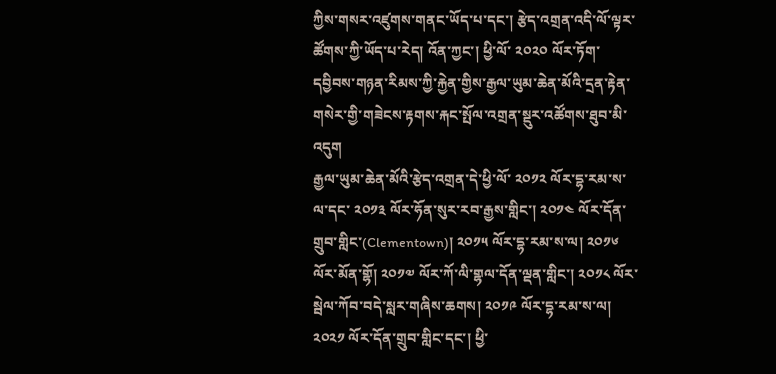ཀྱིས་གསར་འཛུགས་གནང་ཡོད་པ་དང་། རྩེད་འགྲན་འདི་ལོ་ལྟར་ཚོགས་ཀྱི་ཡོད་པ་རེད། འོན་ཀྱང་། ཕྱི་ལོ་ ༢༠༢༠ ལོར་ཏོག་དབྱིབས་གཉན་རིམས་ཀྱི་རྐྱེན་གྱིས་རྒྱལ་ཡུམ་ཆེན་མོའི་དྲན་རྟེན་གསེར་གྱི་གཟེངས་རྟགས་རྐང་སྤོལ་འགྲན་སྡུར་འཚོགས་ཐུབ་མི་འདུག
རྒྱལ་ཡུམ་ཆེན་མོའི་རྩེད་འགྲན་དེ་ཕྱི་ལོ་ ༢༠༡༢ ལོར་དྷ་རམ་ས་ལ་དང་ ༢༠༡༣ ལོར་ཧོན་སུར་རབ་རྒྱས་གླིང་། ༢༠༡༤ ལོར་དོན་གྲུབ་གླིང་(Clementown)། ༢༠༡༥ ལོར་དྷ་རམ་ས་ལ། ༢༠༡༦ ལོར་མོན་གྷོ། ༢༠༡༧ ལོར་ཀོ་ལི་གྷལ་དོན་ལྡན་གླིང་། ༢༠༡༨ ལོར་སྦེལ་ཀོབ་བདེ་སླར་གཞིས་ཆགས། ༢༠༡༩ ལོར་དྷ་རམ་ས་ལ། ༢༠༢༡ ལོར་དོན་གྲུབ་གླིང་དང་། ཕྱི་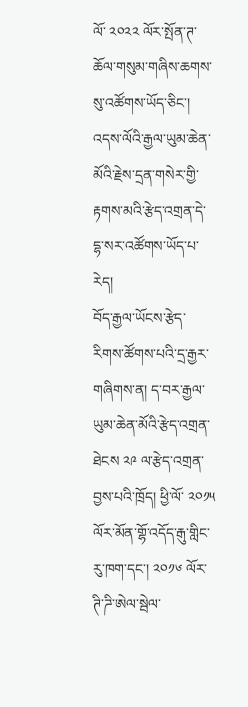ལོ་ ༢༠༢༢ ལོར་སྤོན་ཊ་ཆོལ་གསུམ་གཞིས་ཆགས་སུ་འཚོགས་ཡོད་ཅིང་། འདས་ལོའི་རྒྱལ་ཡུམ་ཆེན་མོའི་རྗེས་དྲན་གསེར་གྱི་རྟགས་མའི་རྩེད་འགྲན་དེ་དྷ་སར་འཚོགས་ཡོད་པ་རེད།
བོད་རྒྱལ་ཡོངས་རྩེད་རིགས་ཚོགས་པའི་དྲ་རྒྱར་གཞིགས་ན། ད་བར་རྒྱལ་ཡུམ་ཆེན་མོའི་རྩེད་འགྲན་ཐེངས ༢༩ ལ་རྩེད་འགྲན་བྱས་པའི་ཁྲོད། ཕྱི་ལོ་ ༢༠༡༥ ལོར་མོན་གྷོ་འདོད་རྒུ་གླིང་རུ་ཁག་དང་། ༢༠༡༦ ལོར་ཊི་ཌི་ཨེལ་སྦེལ་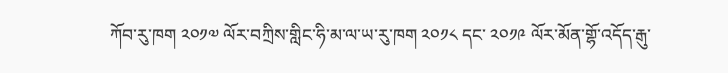ཀོབ་རུ་ཁག ༢༠༡༧ ལོར་བཀྲིས་གླིང་ཧི་མ་ལ་ཡ་རུ་ཁག ༢༠༡༨ དང་ ༢༠༡༩ ལོར་མོན་གྷོ་འདོད་རྒུ་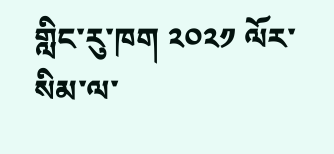གླིང་རུ་ཁག ༢༠༢༡ ལོར་སིམ་ལ་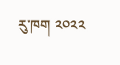རུ་ཁག ༢༠༢༢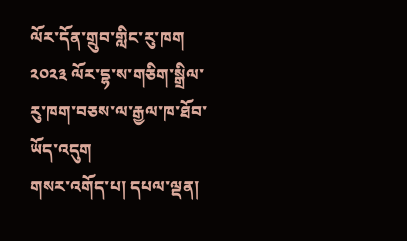ལོར་དོན་གྲུབ་གླིང་རུ་ཁག ༢༠༢༣ ལོར་དྷ་ས་གཅིག་སྒྲིལ་རུ་ཁག་བཅས་ལ་རྒྱལ་ཁ་ཐོབ་ཡོད་འདུག
གསར་འགོད་པ། དཔལ་ལྡན།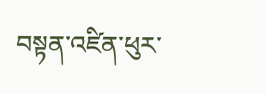བསྟན་འཛིན་ཕུར་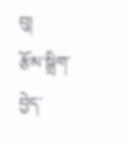བུ།
རྩོམ་སྒྲིག་བྱེད་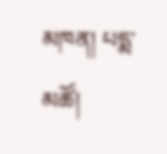མཁན། པདྨ་མཚོ།